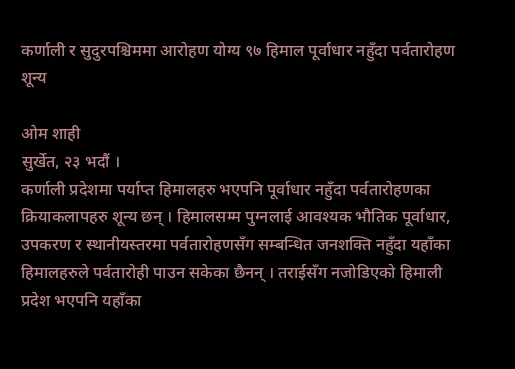कर्णाली र सुदुरपश्चिममा आरोहण योग्य ९७ हिमाल पूर्वाधार नहुँदा पर्वतारोहण शून्य

ओम शाही
सुर्खेत, २३ भदौं ।
कर्णाली प्रदेशमा पर्याप्त हिमालहरु भएपनि पूर्वाधार नहुँदा पर्वतारोहणका क्रियाकलापहरु शून्य छन् । हिमालसम्म पुग्नलाई आवश्यक भौतिक पूर्वाधार, उपकरण र स्थानीयस्तरमा पर्वतारोहणसँग सम्बन्धित जनशक्ति नहुँदा यहाँका हिमालहरुले पर्वतारोही पाउन सकेका छैनन् । तराईसँग नजोडिएको हिमाली प्रदेश भएपनि यहाँका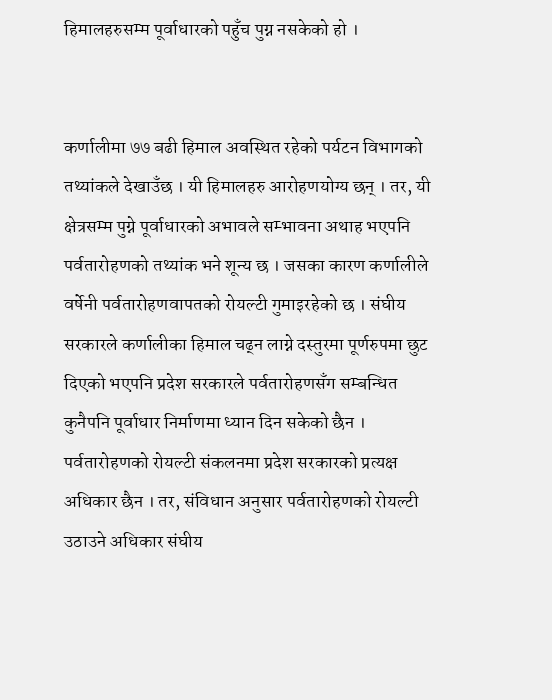हिमालहरुसम्म पूर्वाधारको पहुँच पुग्न नसकेको हो ।


कर्णालीमा ७७ बढी हिमाल अवस्थित रहेको पर्यटन विभागको तथ्यांकले देखाउँछ । यी हिमालहरु आरोहणयोग्य छन् । तर, यी क्षेत्रसम्म पुग्ने पूर्वाधारको अभावले सम्भावना अथाह भएपनि पर्वतारोहणको तथ्यांक भने शून्य छ । जसका कारण कर्णालीले वर्षेनी पर्वतारोहणवापतको रोयल्टी गुमाइरहेको छ । संघीय सरकारले कर्णालीका हिमाल चढ्न लाग्ने दस्तुरमा पूर्णरुपमा छुट दिएको भएपनि प्रदेश सरकारले पर्वतारोहणसँग सम्बन्धित कुनैपनि पूर्वाधार निर्माणमा ध्यान दिन सकेको छैन ।
पर्वतारोहणको रोयल्टी संकलनमा प्रदेश सरकारको प्रत्यक्ष अधिकार छैन । तर, संविधान अनुसार पर्वतारोहणको रोयल्टी उठाउने अधिकार संघीय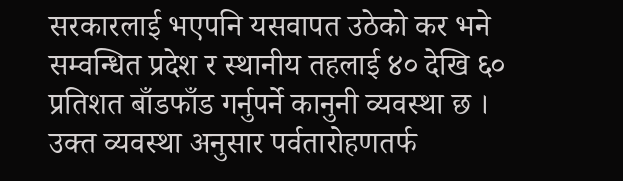सरकारलाई भएपनि यसवापत उठेको कर भने सम्वन्धित प्रदेश र स्थानीय तहलाई ४० देखि ६० प्रतिशत बाँडफाँड गर्नुपर्ने कानुनी व्यवस्था छ । उक्त व्यवस्था अनुसार पर्वतारोहणतर्फ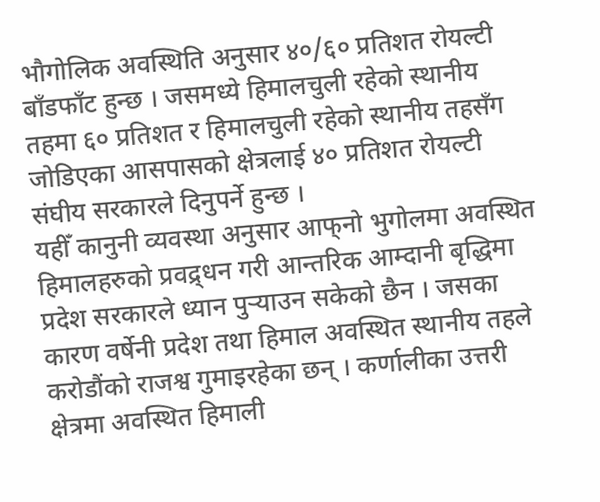भौगोलिक अवस्थिति अनुसार ४०/६० प्रतिशत रोयल्टी बाँडफाँट हुन्छ । जसमध्ये हिमालचुली रहेको स्थानीय तहमा ६० प्रतिशत र हिमालचुली रहेको स्थानीय तहसँग जोडिएका आसपासको क्षेत्रलाई ४० प्रतिशत रोयल्टी संघीय सरकारले दिनुपर्ने हुन्छ ।
यहीँ कानुनी व्यवस्था अनुसार आफ्‌नो भुगोलमा अवस्थित हिमालहरुको प्रवद्र्धन गरी आन्तरिक आम्दानी बृद्धिमा प्रदेश सरकारले ध्यान पुर्‍याउन सकेको छैन । जसका कारण वर्षेनी प्रदेश तथा हिमाल अवस्थित स्थानीय तहले करोडौंको राजश्व गुमाइरहेका छन् । कर्णालीका उत्तरी क्षेत्रमा अवस्थित हिमाली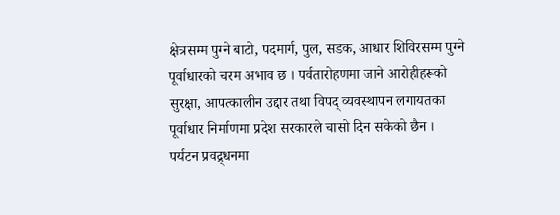क्षेत्रसम्म पुग्ने बाटो, पदमार्ग, पुल, सडक, आधार शिविरसम्म पुग्ने पूर्वाधारको चरम अभाव छ । पर्वतारोहणमा जाने आरोहीहरूको सुरक्षा, आपत्कालीन उद्दार तथा विपद् व्यवस्थापन लगायतका पूर्वाधार निर्माणमा प्रदेश सरकारले चासो दिन सकेको छैन ।
पर्यटन प्रवद्र्धनमा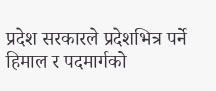प्रदेश सरकारले प्रदेशभित्र पर्ने हिमाल र पदमार्गको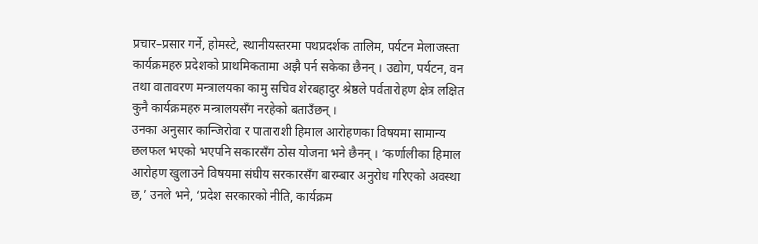प्रचार–प्रसार गर्ने, होमस्टे, स्थानीयस्तरमा पथप्रदर्शक तालिम, पर्यटन मेलाजस्ता कार्यक्रमहरु प्रदेशको प्राथमिकतामा अझै पर्न सकेका छैनन् । उद्योग, पर्यटन, वन तथा वातावरण मन्त्रालयका कामु सचिव शेरबहादुर श्रेष्ठले पर्वतारोहण क्षेत्र लक्षित कुनै कार्यक्रमहरु मन्त्रालयसँग नरहेको बताउँछन् ।
उनका अनुसार कान्जिरोवा र पाताराशी हिमाल आरोहणका विषयमा सामान्य छलफल भएको भएपनि सकारसँग ठोस योजना भने छैनन् । ‘कर्णालीका हिमाल आरोहण खुलाउने विषयमा संघीय सरकारसँग बारम्बार अनुरोध गरिएको अवस्था छ,’ उनले भने, ‘प्रदेश सरकारको नीति, कार्यक्रम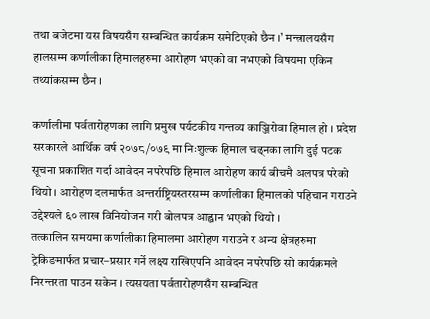तथा बजेटमा यस विषयसँग सम्बन्धित कार्यक्रम समेटिएको छैन ।’ मन्त्रालयसँग हालसम्म कर्णालीका हिमालहरुमा आरोहण भएको वा नभएको विषयमा एकिन तथ्यांकसम्म छैन ।

कर्णालीमा पर्वतारोहणका लागि प्रमुख पर्यटकीय गन्तव्य काञ्जिरोवा हिमाल हो । प्रदेश सरकारले आर्थिक वर्ष २०७८/०७९ मा निःशुल्क हिमाल चढ्नका लागि दुई पटक सूचना प्रकाशित गर्दा आवेदन नपरेपछि हिमाल आरोहण कार्य बीचमै अलपत्र परेको थियो । आरोहण दलमार्फत अन्तर्राष्ट्रियस्तरसम्म कर्णालीका हिमालको पहिचान गराउने उद्देश्यले ६० लाख विनियोजन गरी बोलपत्र आह्वान भएको थियो ।
तत्कालिन समयमा कर्णालीका हिमालमा आरोहण गराउने र अन्य क्षेत्रहरुमा ट्रेकिङमार्फत प्रचार–प्रसार गर्ने लक्ष्य राखिएपनि आवेदन नपरेपछि सो कार्यक्रमले निरन्तरता पाउन सकेन । त्यसयता पर्वतारोहणसँग सम्बन्धित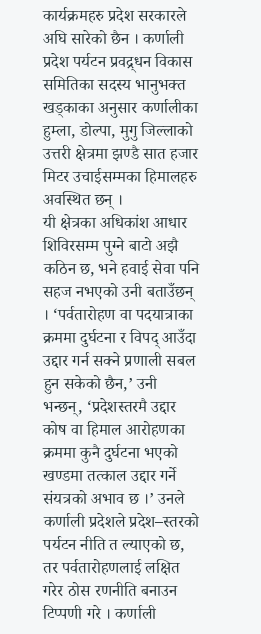कार्यक्रमहरु प्रदेश सरकारले अघि सारेको छैन । कर्णाली प्रदेश पर्यटन प्रवद्र्धन विकास समितिका सदस्य भानुभक्त खड्काका अनुसार कर्णालीका हुम्ला, डोल्पा, मुगु जिल्लाको उत्तरी क्षेत्रमा झण्डै सात हजार मिटर उचाईसम्मका हिमालहरु अवस्थित छन् ।
यी क्षेत्रका अधिकांश आधार शिविरसम्म पुग्ने बाटो अझै कठिन छ, भने हवाई सेवा पनि सहज नभएको उनी बताउँछन् । ‘पर्वतारोहण वा पदयात्राका क्रममा दुर्घटना र विपद् आउँदा उद्दार गर्न सक्ने प्रणाली सबल हुन सकेको छैन,’ उनी भन्छन्, ‘प्रदेशस्तरमै उद्दार कोष वा हिमाल आरोहणका क्रममा कुनै दुर्घटना भएको खण्डमा तत्काल उद्दार गर्ने संयत्रको अभाव छ ।’ उनले कर्णाली प्रदेशले प्रदेश–स्तरको पर्यटन नीति त ल्याएको छ, तर पर्वतारोहणलाई लक्षित गरेर ठोस रणनीति बनाउन टिप्पणी गरे । कर्णाली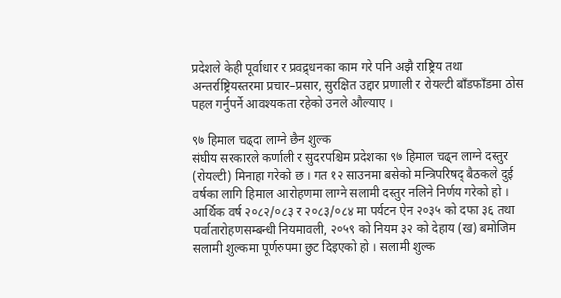प्रदेशले केही पूर्वाधार र प्रवद्र्धनका काम गरे पनि अझै राष्ट्रिय तथा अन्तर्राष्ट्रियस्तरमा प्रचार–प्रसार, सुरक्षित उद्दार प्रणाली र रोयल्टी बाँडफाँडमा ठोस पहल गर्नुपर्ने आवश्यकता रहेको उनले औल्याए ।

९७ हिमाल चढ्दा लाग्ने छैन शुल्क
संघीय सरकारले कर्णाली र सुदरपश्चिम प्रदेशका ९७ हिमाल चढ्न लाग्ने दस्तुर (रोयल्टी) मिनाहा गरेको छ । गत १२ साउनमा बसेको मन्त्रिपरिषद् बैठकले दुई वर्षका लागि हिमाल आरोहणमा लाग्ने सलामी दस्तुर नलिने निर्णय गरेको हो ।
आर्थिक वर्ष २०८२/०८३ र २०८३/०८४ मा पर्यटन ऐन २०३५ को दफा ३६ तथा पर्वातारोहणसम्बन्धी नियमावली, २०५९ को नियम ३२ को देहाय (ख) बमोजिम सलामी शुल्कमा पूर्णरुपमा छुट दिइएको हो । सलामी शुल्क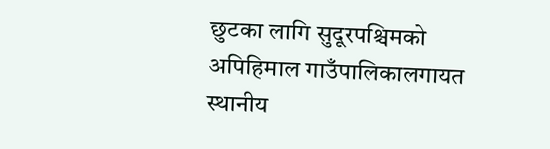छुटका लागि सुदूरपश्चिमको अपिहिमाल गाउँपालिकालगायत स्थानीय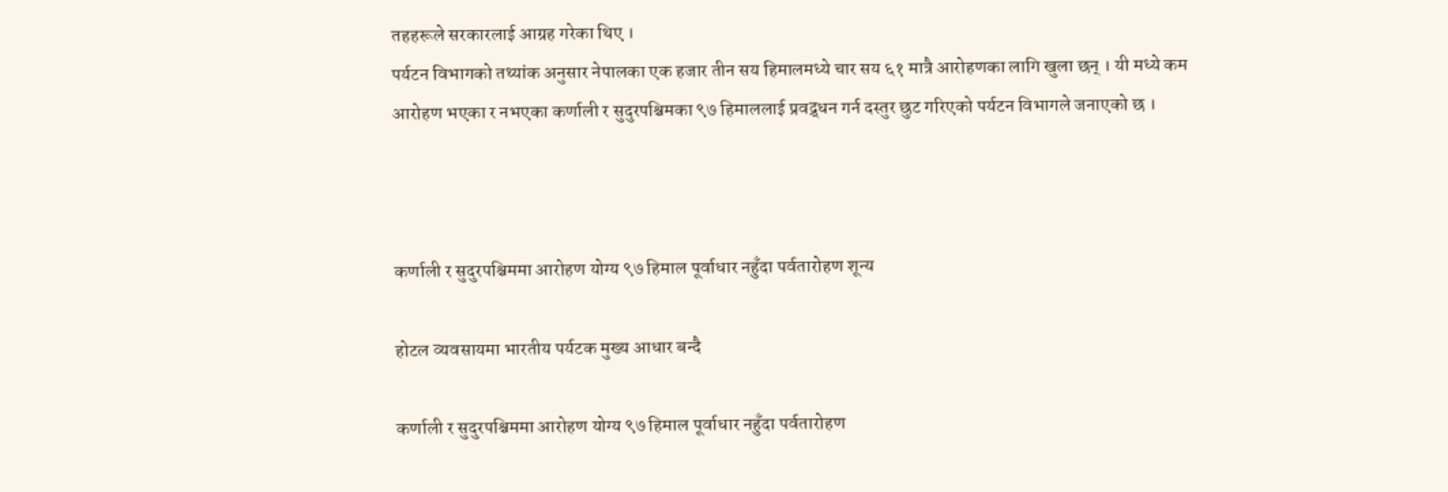तहहरूले सरकारलाई आग्रह गरेका थिए ।
पर्यटन विभागको तथ्यांक अनुसार नेपालका एक हजार तीन सय हिमालमध्ये चार सय ६१ मात्रै आरोहणका लागि खुला छन् । यी मध्ये कम आरोहण भएका र नभएका कर्णाली र सुदुरपश्चिमका ९७ हिमाललाई प्रवद्र्धन गर्न दस्तुर छुट गरिएको पर्यटन विभागले जनाएको छ ।



कर्णाली र सुदुरपश्चिममा आरोहण योग्य ९७ हिमाल पूर्वाधार नहुँदा पर्वतारोहण शून्य

होटल व्यवसायमा भारतीय पर्यटक मुख्य आधार बन्दै

कर्णाली र सुदुरपश्चिममा आरोहण योग्य ९७ हिमाल पूर्वाधार नहुँदा पर्वतारोहण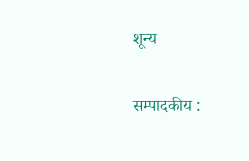शून्य

सम्पादकीय :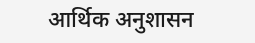आर्थिक अनुशासन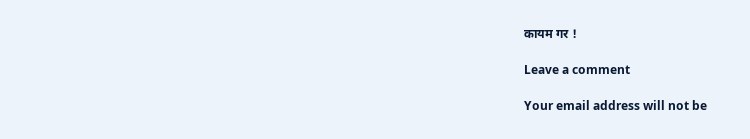कायम गर !

Leave a comment

Your email address will not be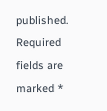published. Required fields are marked *